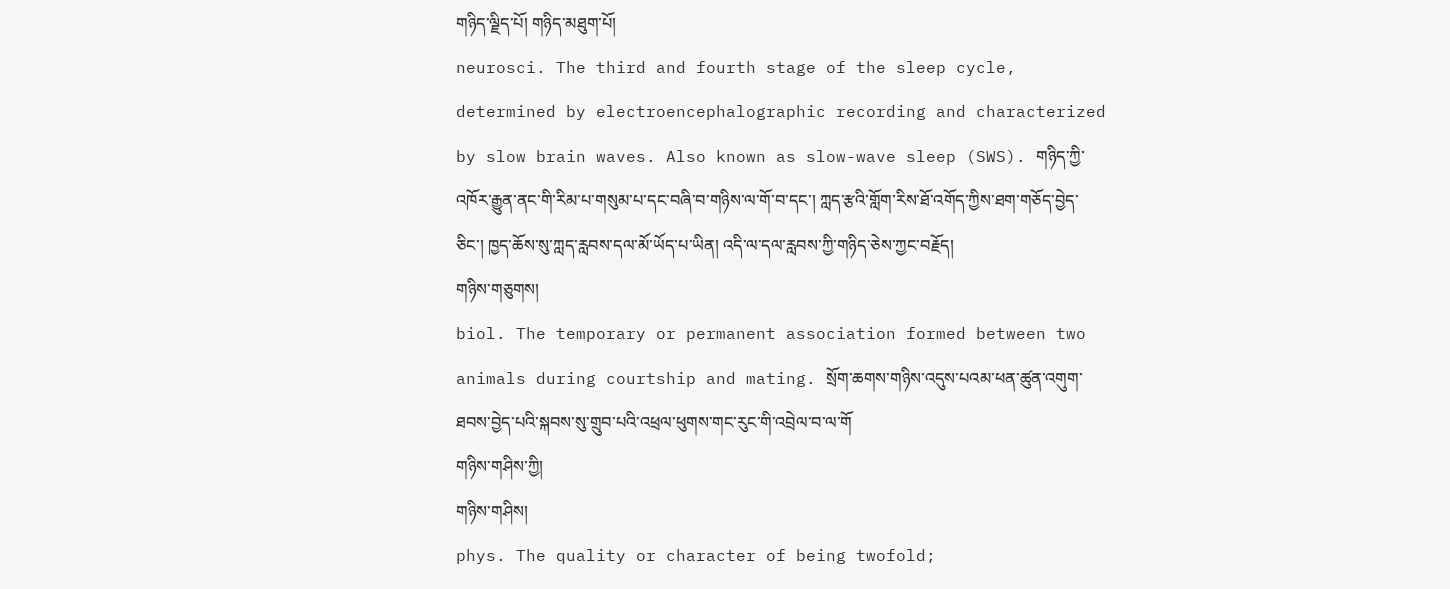གཉིད་ལྗིད་པོ། གཉིད་མཐུག་པོ།
neurosci. The third and fourth stage of the sleep cycle, determined by electroencephalographic recording and characterized by slow brain waves. Also known as slow-wave sleep (SWS). གཉིད་ཀྱི་འཁོར་རྒྱུན་ནང་གི་རིམ་པ་གསུམ་པ་དང་བཞི་བ་གཉིས་ལ་གོ་བ་དང་། ཀླད་རྩའི་གློག་རིས་ཐོ་འགོད་ཀྱིས་ཐག་གཅོད་བྱེད་ཅིང་། ཁྱད་ཆོས་སུ་ཀླད་རླབས་དལ་མོ་ཡོད་པ་ཡིན། འདི་ལ་དལ་རླབས་ཀྱི་གཉིད་ཅེས་ཀྱང་བརྗོད།
གཉིས་གཅུགས།
biol. The temporary or permanent association formed between two animals during courtship and mating. སྲོག་ཆགས་གཉིས་འདུས་པའམ་ཕན་ཚུན་འགུག་ཐབས་བྱེད་པའི་སྐབས་སུ་གྲུབ་པའི་འཕྲལ་ཕུགས་གང་རུང་གི་འབྲེལ་བ་ལ་གོ
གཉིས་གཤིས་ཀྱི།
གཉིས་གཤིས།
phys. The quality or character of being twofold;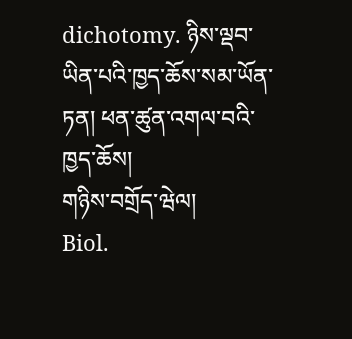dichotomy. ཉིས་ལྡབ་ཡིན་པའི་ཁྱད་ཆོས་སམ་ཡོན་ཏན། ཕན་ཚུན་འགལ་བའི་ཁྱད་ཆོས།
གཉིས་བགྲོད་ཝེལ།
Biol.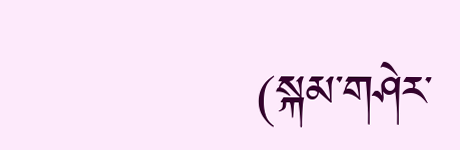(སྐམ་གཤེར་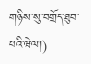གཉིས་སུ་བགྲོད་ཐུབ་པའི་ཝེལ།)